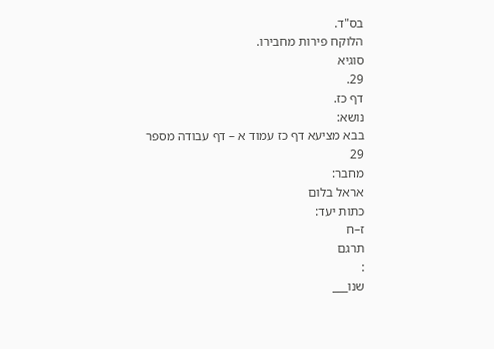בס"ד.
הלוקח פירות מחבירו.
סוגיא
29.
דף כז.
נושא:
בבא מציעא דף כז עמוד א – דף עבודה מספר 29
מחבר:
אראל בלום
כתות יעד:
ז–ח
תרגם
:
שנו___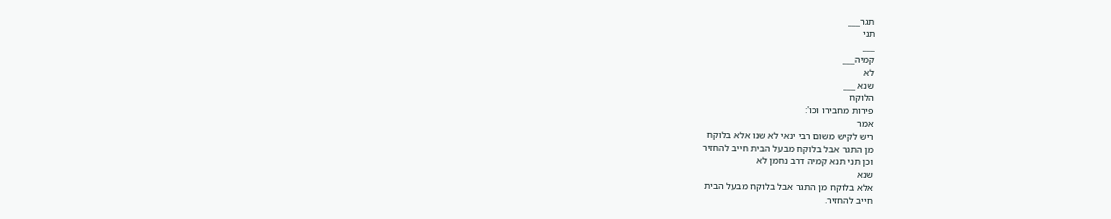תגר___
תני
___
קמיה___
לא
שנא ___
הלוקח
פירות מחבירו וכו':
אמר
ריש לקיש משום רבי ינאי לא שנו אלא בלוקח
מן התגר אבל בלוקח מבעל הבית חייב להחזיר
וכן תני תנא קמיה דרב נחמן לא
שנא
אלא בלוקח מן התגר אבל בלוקח מבעל הבית
חייב להחזיר.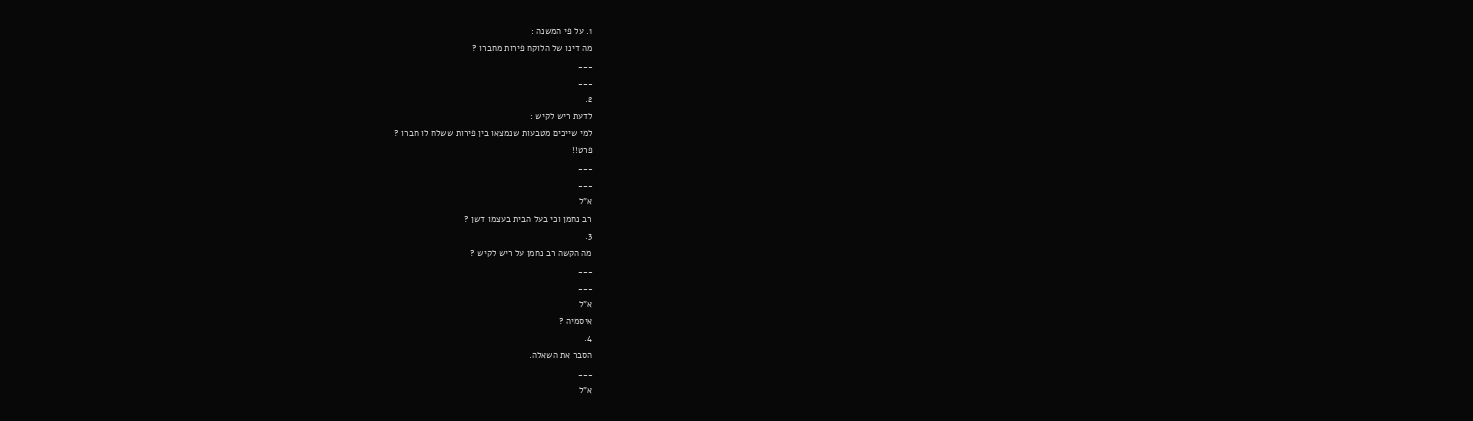1. על פי המשנה :
מה דינו של הלוקח פירות מחברו ?
___
___
2.
לדעת ריש לקיש :
למי שייכים מטבעות שנמצאו בין פירות ששלח לו חברו ?
פרט!!
___
___
א"ל
רב נחמן וכי בעל הבית בעצמו דשן ?
3.
מה הקשה רב נחמן על ריש לקיש ?
___
___
א"ל
איסמיה ?
4.
הסבר את השאלה.
___
א"ל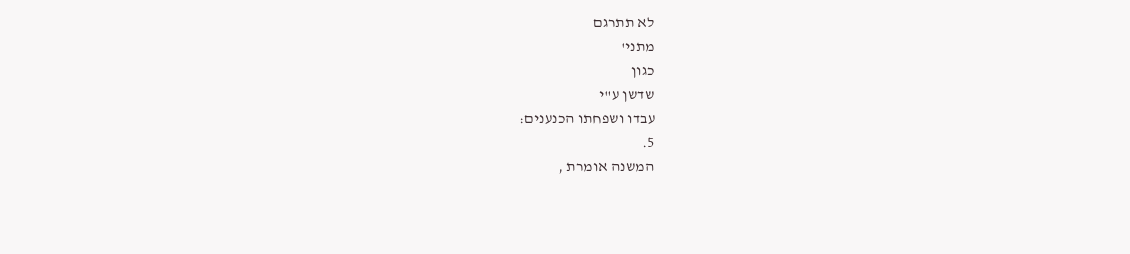לא תתרגם
מתני'
כגון
שדשן ע"י
עבדו ושפחתו הכנענים:
5.
המשנה אומרת ,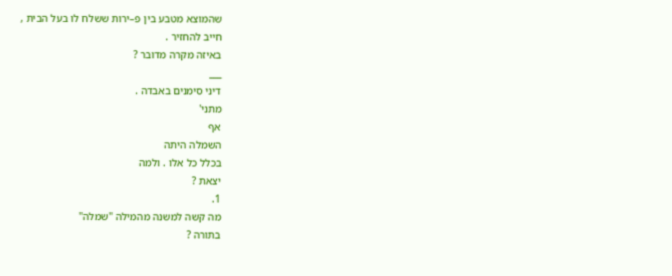שהמוצא מטבע בין פ–ירות ששלח לו בעל הבית ,
חייב להחזיר .
באיזה מקרה מדובר ?
___
דיני סימנים באבדה .
מתני'
אף
השמלה היתה
בכלל כל אלו . ולמה
יצאת ?
1.
מה קשה למשנה מהמילה "שמלה"
בתורה ?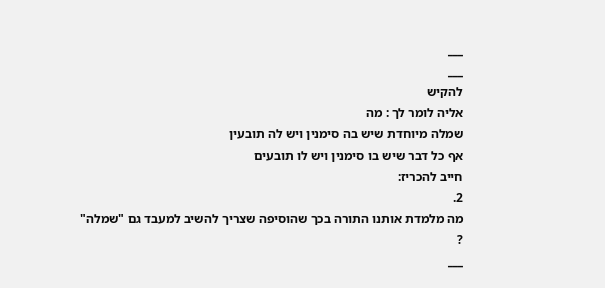___
___
להקיש
אליה לומר לך : מה
שמלה מיוחדת שיש בה סימנין ויש לה תובעין
אף כל דבר שיש בו סימנין ויש לו תובעים
חייב להכריז:
2.
מה מלמדת אותנו התורה בכך שהוסיפה שצריך להשיב למעבד גם "שמלה"
?
___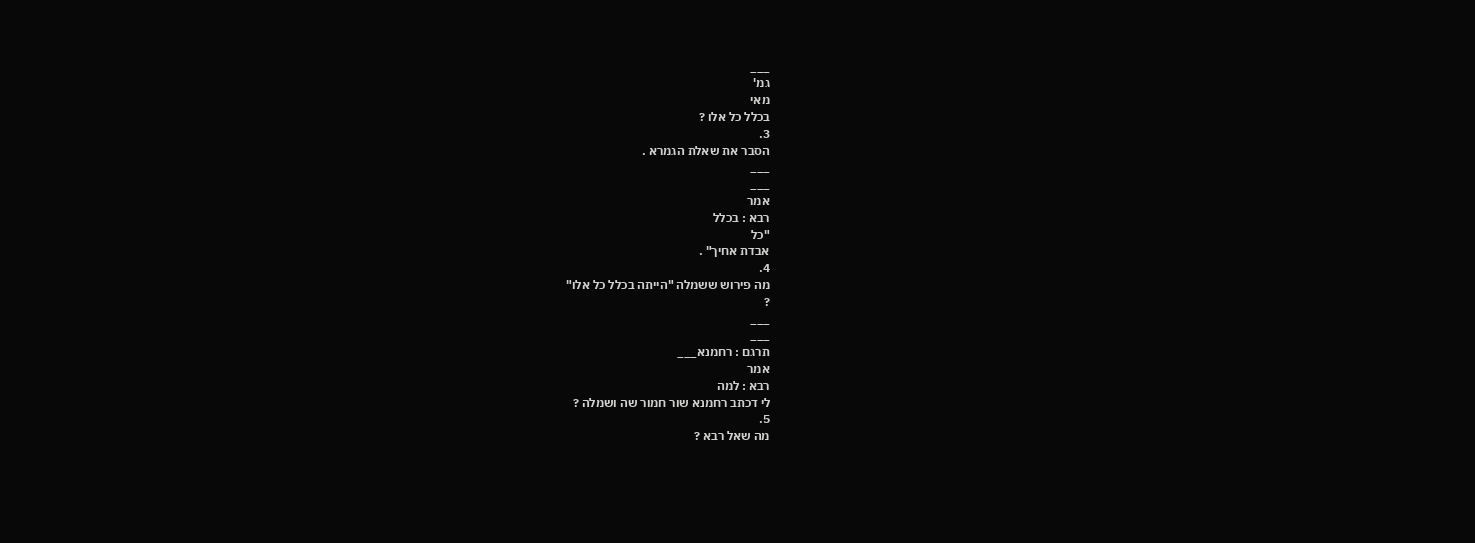___
גמ'
מאי
בכלל כל אלו ?
3.
הסבר את שאלת הגמרא .
___
___
אמר
רבא : בכלל
"כל
אבדת אחיך" .
4.
מה פירוש ששמלה "הייתה בכלל כל אלו"
?
___
___
תרגם : רחמנא___
אמר
רבא : למה
לי דכתב רחמנא שור חמור שה ושמלה ?
5.
מה שאל רבא ?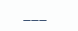___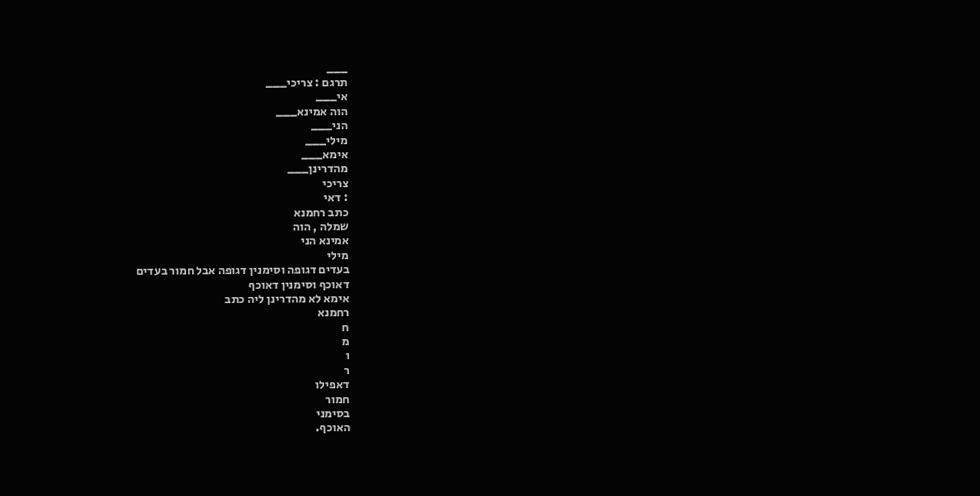___
תרגם : צריכי___
אי___
הוה אמינא___
הני___
מילי___
אימא___
מהדרינן___
צריכי
: דאי
כתב רחמנא
שמלה , הוה
אמינא הני
מילי
בעדים דגופה וסימנין דגופה אבל חמור בעדים
דאוכף וסימנין דאוכף
אימא לא מהדרינן ליה כתב
רחמנא
ח
מ
ו
ר
דאפילו
חמור
בסימני
האוכף.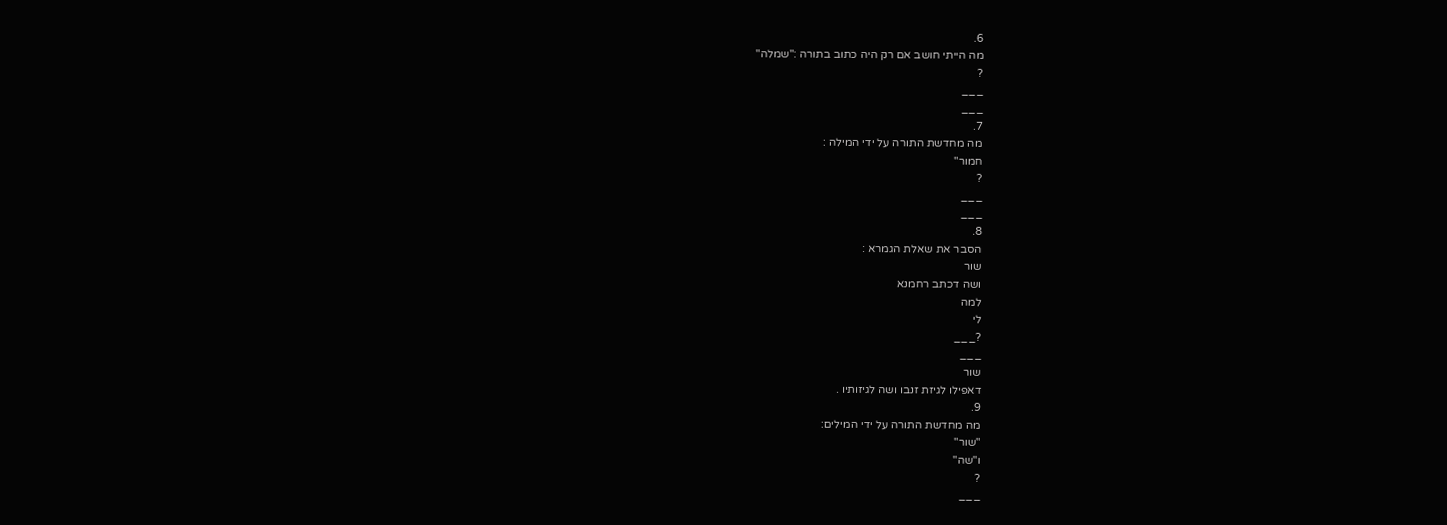6.
מה הייתי חושב אם רק היה כתוב בתורה :"שמלה"
?
___
___
7.
מה מחדשת התורה על ידי המילה :
חמור"
?
___
___
8.
הסבר את שאלת הגמרא :
שור
ושה דכתב רחמנא
למה
לי
?___
___
שור
דאפילו לגיזת זנבו ושה לגיזותיו .
9.
מה מחדשת התורה על ידי המילים:
"שור"
ו"שה"
?
___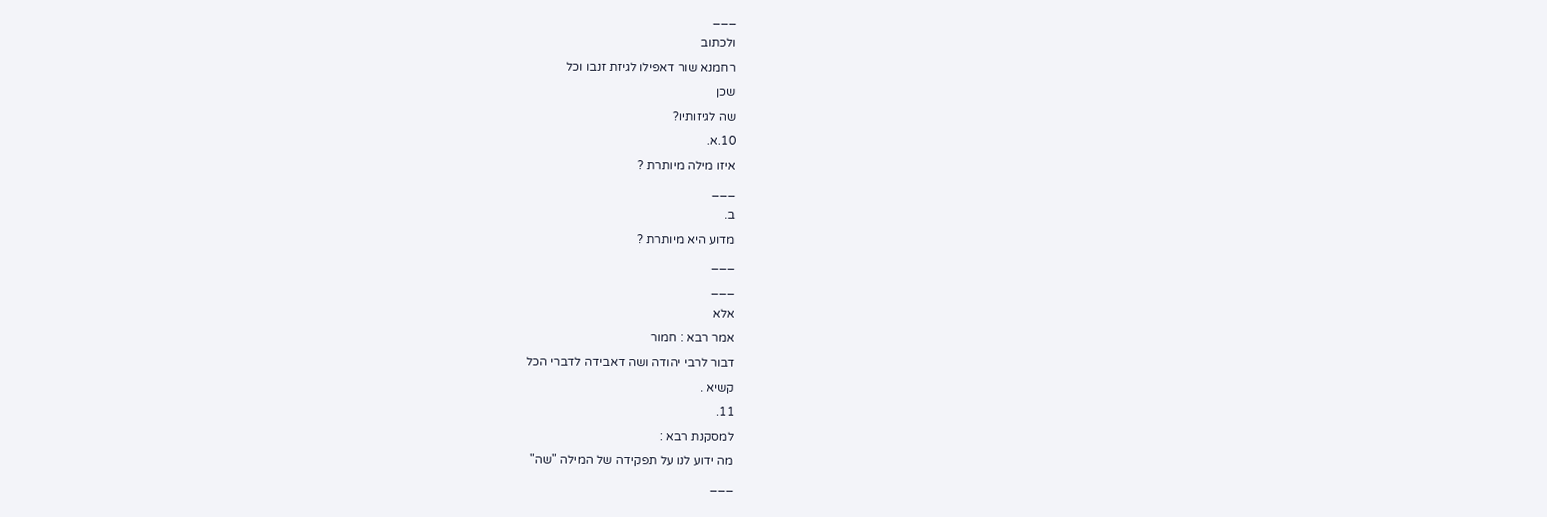___
ולכתוב
רחמנא שור דאפילו לגיזת זנבו וכל
שכן
שה לגיזותיו?
10.א.
איזו מילה מיותרת ?
___
ב.
מדוע היא מיותרת ?
___
___
אלא
אמר רבא : חמור
דבור לרבי יהודה ושה דאבידה לדברי הכל
קשיא .
11.
למסקנת רבא :
מה ידוע לנו על תפקידה של המילה "שה"
___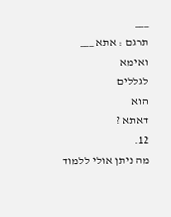___
תרגם : אתא ___
ואימא
לגללים
הוא
דאתא ?
12.
מה ניתן אולי ללמוד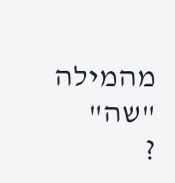מהמילה "שה"
?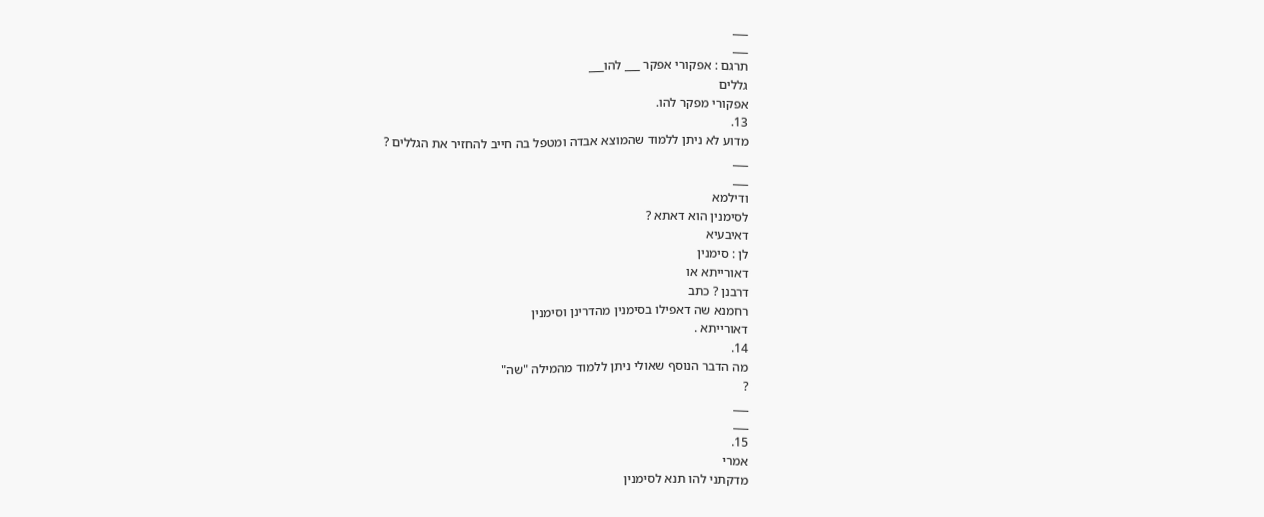___
___
תרגם : אפקורי אפקר ___ להו___
גללים
אפקורי מפקר להו.
13.
מדוע לא ניתן ללמוד שהמוצא אבדה ומטפל בה חייב להחזיר את הגללים ?
___
___
ודילמא
לסימנין הוא דאתא ?
דאיבעיא
לן : סימנין
דאורייתא או
דרבנן ? כתב
רחמנא שה דאפילו בסימנין מהדרינן וסימנין
דאורייתא .
14.
מה הדבר הנוסף שאולי ניתן ללמוד מהמילה "שה"
?
___
___
15.
אמרי
מדקתני להו תנא לסימנין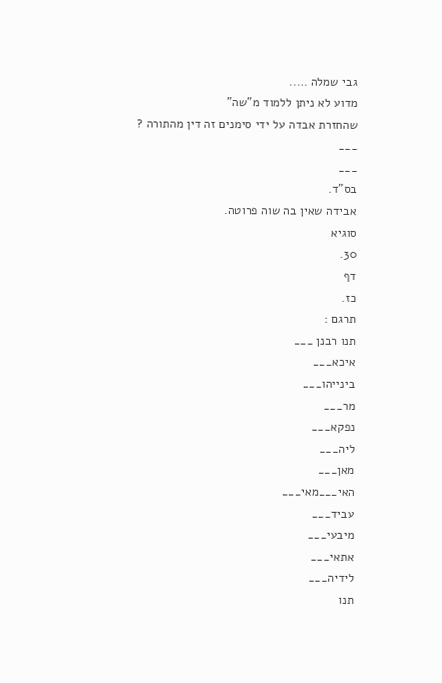גבי שמלה …..
מדוע לא ניתן ללמוד מ"שה"
שהחזרת אבדה על ידי סימנים זה דין מהתורה ?
___
___
בס"ד.
אבידה שאין בה שוה פרוטה.
סוגיא
30.
דף
כז.
תרגם :
תנו רבנן ___
איכא___
בינייהו___
מר___
נפקא___
ליה___
מאן___
האי___מאי___
עביד___
מיבעי___
אתאי___
לידיה___
תנו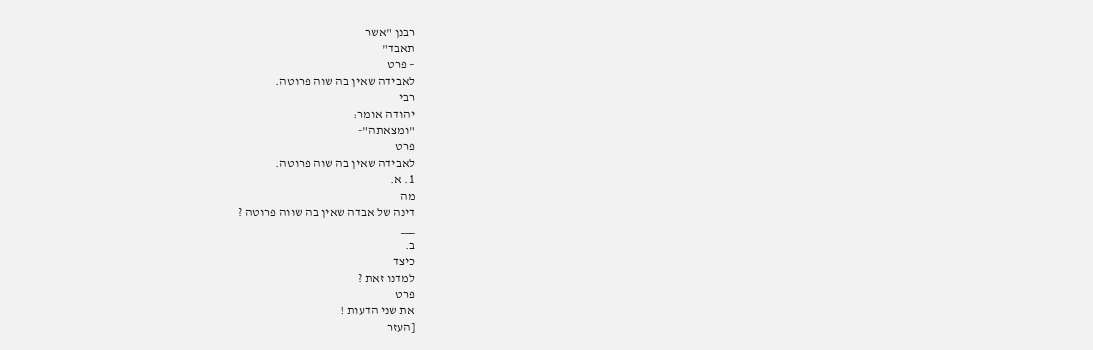רבנן "אשר
תאבד"
– פרט
לאבידה שאין בה שוה פרוטה.
רבי
יהודה אומר:
"ומצאתה"-
פרט
לאבידה שאין בה שוה פרוטה.
1. א.
מה
דינה של אבדה שאין בה שווה פרוטה ?
___
ב.
כיצד
למדנו זאת ?
פרט
את שני הדעות !
[העזר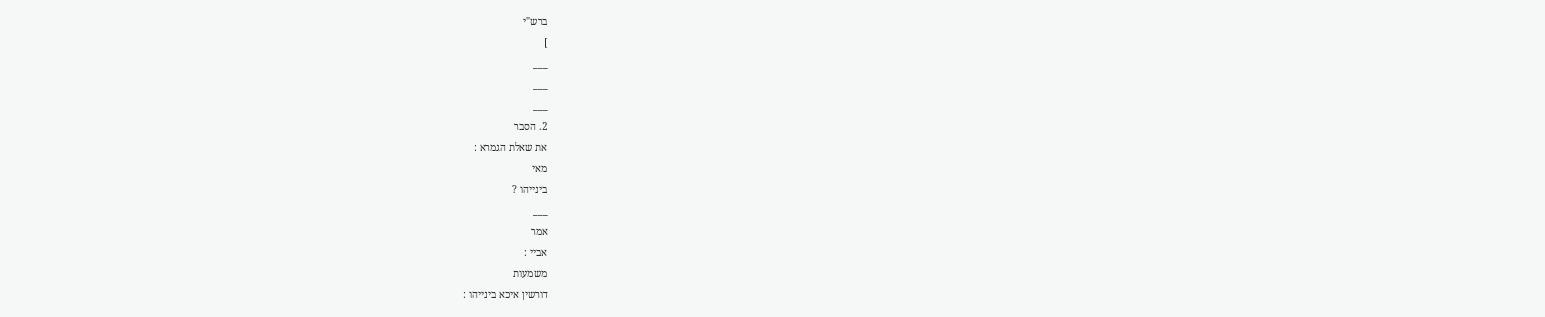ברש"י
]
___
___
___
2. הסבר
את שאלת הגמרא :
מאי
בינייהו ?
___
אמר
אביי :
משמעות
דורשין איכא בינייהו :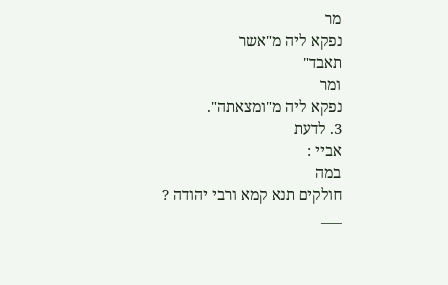מר
נפקא ליה מ"אשר
תאבד"
ומר
נפקא ליה מ"ומצאתה".
3. לדעת
אביי :
במה
חולקים תנא קמא ורבי יהודה ?
___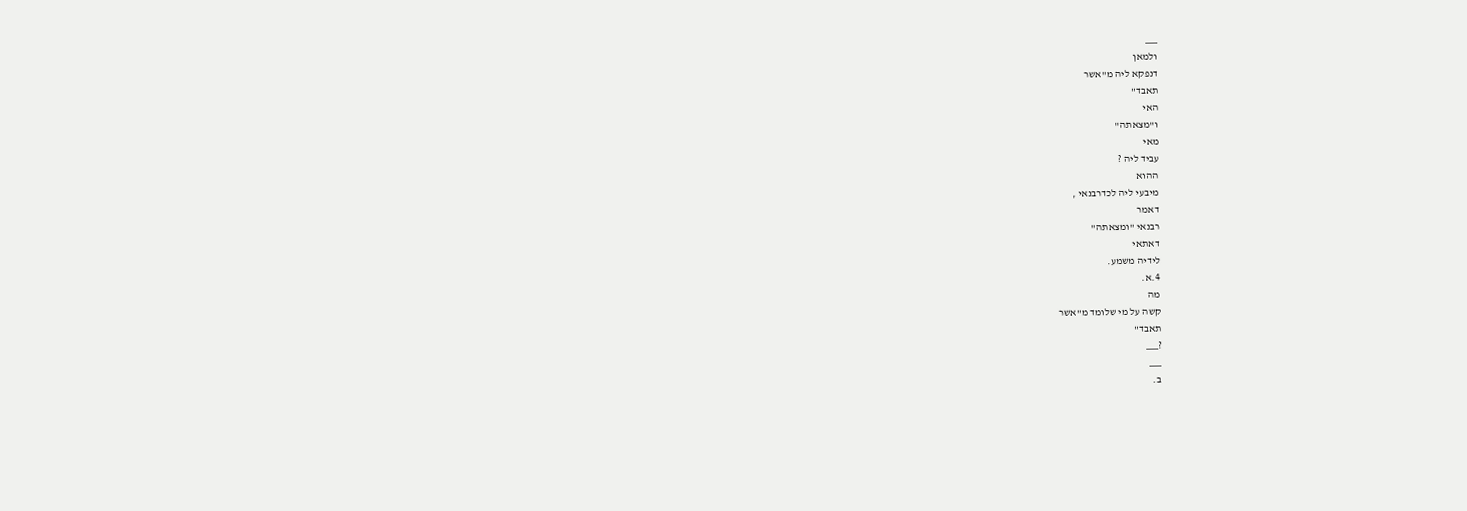___
ולמאן
דנפקא ליה מ"אשר
תאבד"
האי
ו"מצאתה"
מאי
עביד ליה ?
ההוא
מיבעי ליה לכדרבנאי ,
דאמר
רבנאי "ומצאתה"
דאתאי
לידיה משמע.
4.א.
מה
קשה על מי שלומד מ"אשר
תאבד"
?___
___
ב.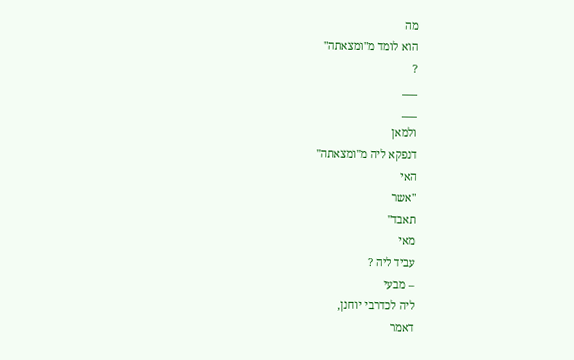מה
הוא לומד מ"ומצאתה"
?
___
___
ולמאן
דנפקא ליה מ"ומצאתה"
האי
"אשר
תאבד"
מאי
עביד ליה ?
– מבעי
ליה לכדרבי יוחנן,
דאמר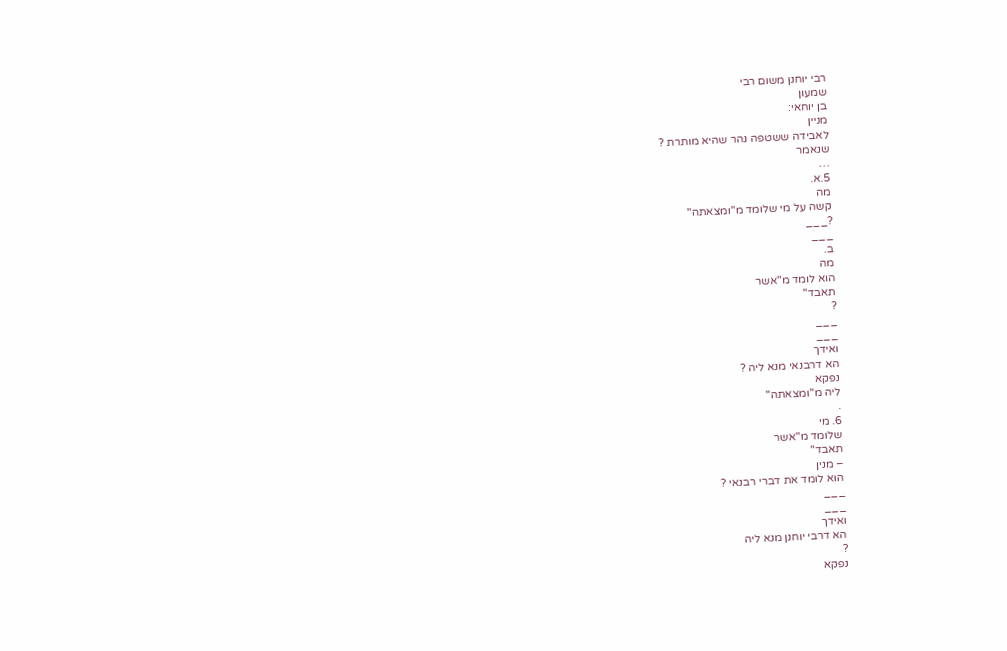רבי יוחנן משום רבי
שמעון
בן יוחאי:
מניין
לאבידה ששטפה נהר שהיא מותרת ?
שנאמר
…
5.א.
מה
קשה על מי שלומד מ"ומצאתה"
?___
___
ב.
מה
הוא לומד מ"אשר
תאבד"
?
___
___
ואידך
הא דרבנאי מנא ליה ?
נפקא
ליה מ"ומצאתה"
.
6. מי
שלומד מ"אשר
תאבד"
– מנין
הוא לומד את דברי רבנאי ?
___
___
ואידך
הא דרבי יוחנן מנא ליה
?
נפקא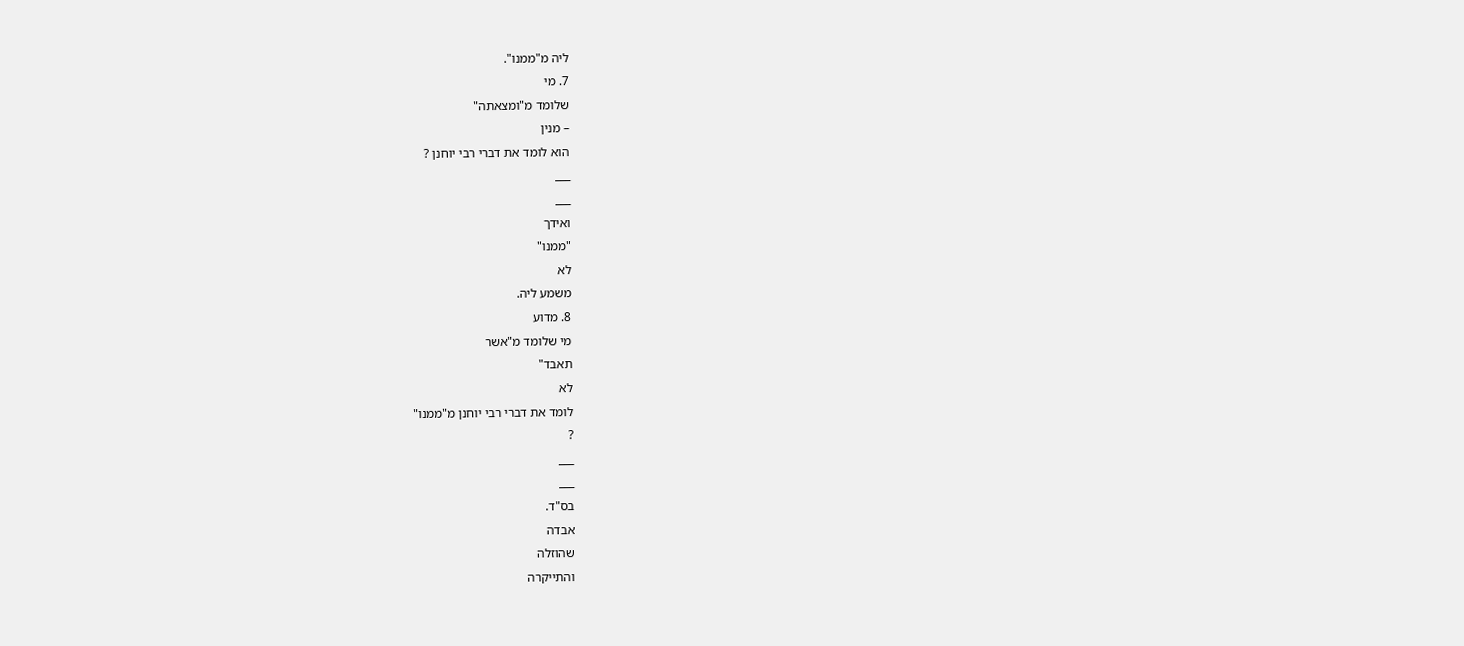ליה מ"ממנו".
7. מי
שלומד מ"ומצאתה"
– מנין
הוא לומד את דברי רבי יוחנן ?
___
___
ואידך
"ממנו"
לא
משמע ליה.
8. מדוע
מי שלומד מ"אשר
תאבד"
לא
לומד את דברי רבי יוחנן מ"ממנו"
?
___
___
בס"ד.
אבדה
שהוזלה
והתייקרה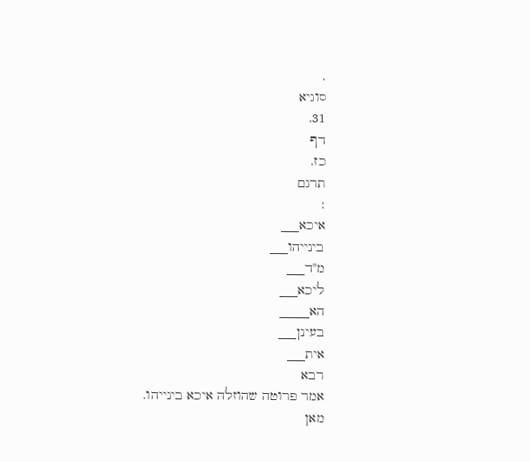.
סוגיא
31.
דף
כז.
תרגם
:
איכא___
בינייהו___
מ"ד___
ליכא___
הא_____
בעינן___
אית___
רבא
אמר פרוטה שהוזלה איכא בינייהו.
מאן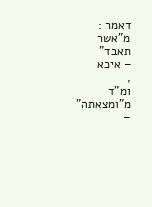דאמר :
מ"אשר
תאבד"
– איכא
,
ומ"ד
מ"ומצאתה"
–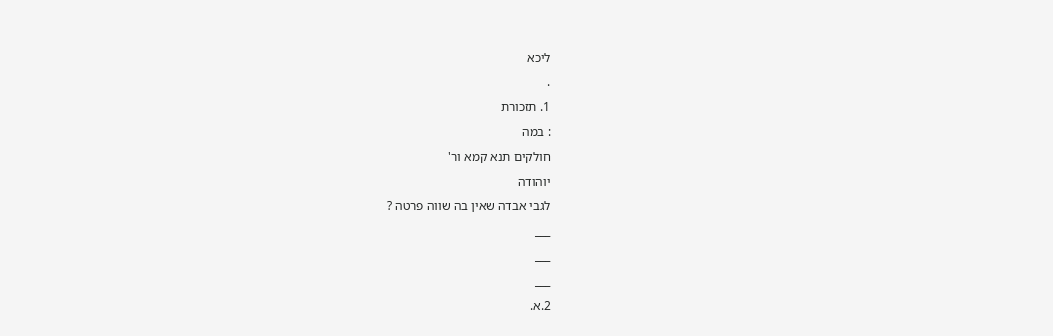ליכא
.
1. תזכורת
: במה
חולקים תנא קמא ור'
יוהודה
לגבי אבדה שאין בה שווה פרטה ?
___
___
___
2.א.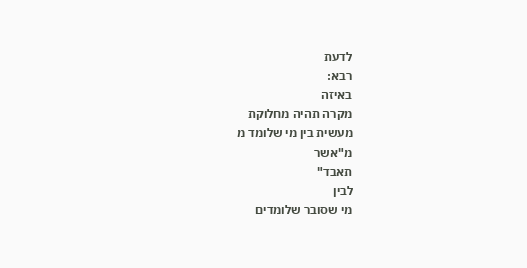לדעת
רבא:
באיזה
מקרה תהיה מחלוקת
מעשית בין מי שלומד מ
מ"אשר
תאבד"
לבין
מי שסובר שלומדים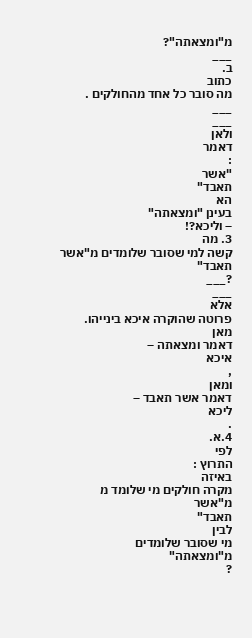מ"ומצאתה"?
___
ב.
כתוב
מה סובר כל אחד מהחולקים .
___
___
ולאן
דאמר
:
"אשר
תאבד"
הא
בעינן "ומצאתה"
– וליכא?!
3. מה
קשה למי שסובר שלומדים מ"אשר
תאבד"
?___
___
אלא
פרוטה שהוקרה איכא בינייהו.
מאן
דאמר ומצאתה –
איכא
,
ומאן
דאמר אשר תאבד –
ליכא
.
4.א.
לפי
התרוץ :
באיזה
מקרה חולקים מי שלומד מ
מ"אשר
תאבד"
לבין
מי שסובר שלומדים
מ"ומצאתה"
?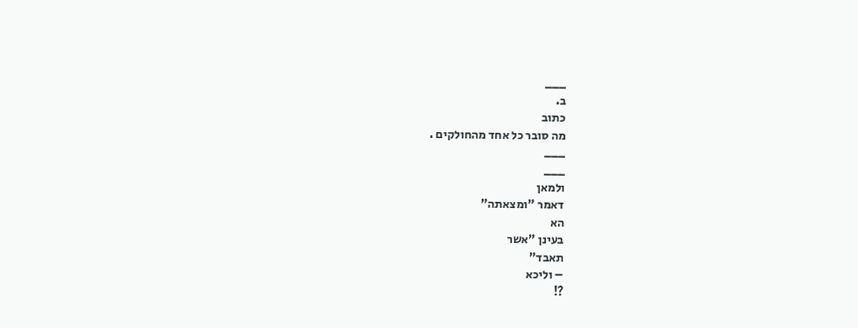___
ב.
כתוב
מה סובר כל אחד מהחולקים .
___
___
ולמאן
דאמר "ומצאתה"
הא
בעינן "אשר
תאבד"
– וליכא
?!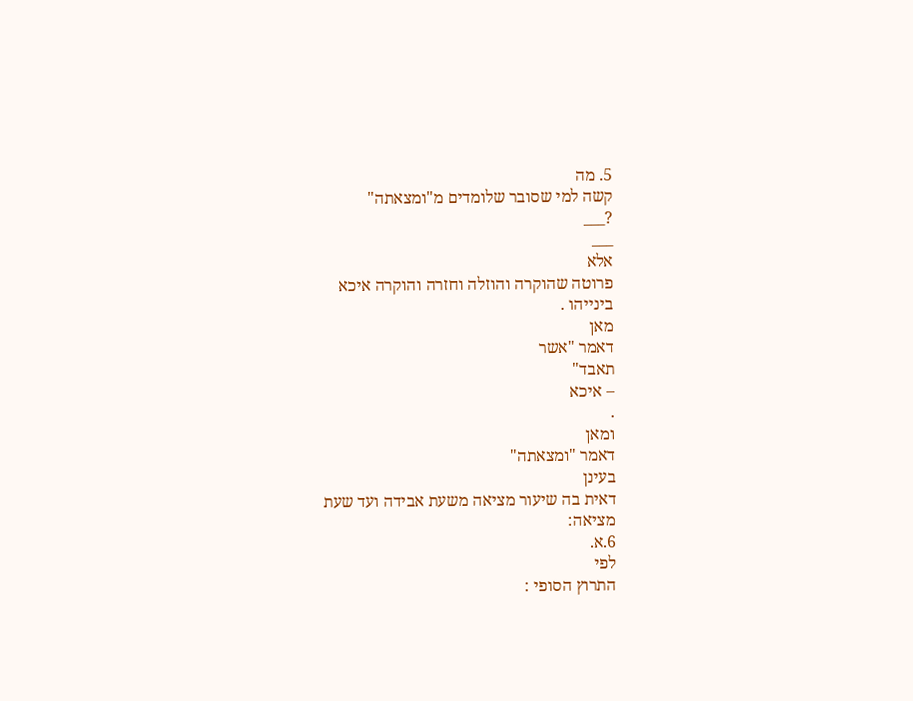5. מה
קשה למי שסובר שלומדים מ"ומצאתה"
?___
___
אלא
פרוטה שהוקרה והוזלה וחזרה והוקרה איכא
בינייהו .
מאן
דאמר "אשר
תאבד"
– איכא
.
ומאן
דאמר "ומצאתה"
בעינן
דאית בה שיעור מציאה משעת אבידה ועד שעת
מציאה:
6.א.
לפי
התרוץ הסופי :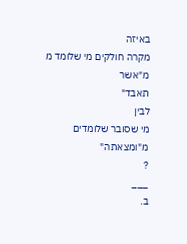באיזה
מקרה חולקים מי שלומד מ
מ"אשר
תאבד"
לבין
מי שסובר שלומדים
מ"ומצאתה"
?
___
ב.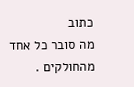כתוב
מה סובר כל אחד מהחולקים .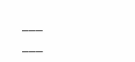___
___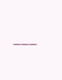___